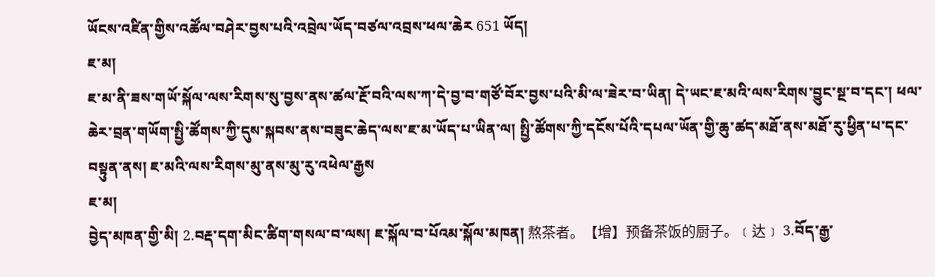ཡོངས་འཛིན་གྱིས་འཚོལ་བཤེར་བྱས་པའི་འབྲེལ་ཡོད་བཙལ་འབྲས་ཕལ་ཆེར 651 ཡོད།
ཇ་མ།
ཇ་མ་ནི་ཟས་གཡོ་སྐོལ་ལས་རིགས་སུ་བྱས་ནས་ཚལ་རྔོ་བའི་ལས་ཀ་དེ་བྱ་བ་གཙོ་བོར་བྱས་པའི་མི་ལ་ཟེར་བ་ཡིན། དེ་ཡང་ཇ་མའི་ལས་རིགས་བྱུང་སྔ་བ་དང་། ཕལ་ཆེར་བྲན་གཡོག་སྤྱི་ཚོགས་ཀྱི་དུས་སྐབས་ནས་བཟུང་ཆེད་ལས་ཇ་མ་ཡོད་པ་ཡིན་ལ། སྤྱི་ཚོགས་ཀྱི་དངོས་པོའི་དཔལ་ཡོན་གྱི་ཆུ་ཚད་མཐོ་ནས་མཐོ་རུ་ཕྱིན་པ་དང་བསྟུན་ནས། ཇ་མའི་ལས་རིགས་མུ་ནས་མུ་རུ་འཕེལ་རྒྱས
ཇ་མ།
བྱེད་མཁན་གྱི་མི། 2.བརྡ་དག་མིང་ཚིག་གསལ་བ་ལས། ཇ་སྐོལ་བ་པོའམ་སྐོལ་མཁན། 熬茶者。【增】预备茶饭的厨子。﹝达﹞ 3.བོད་རྒྱ་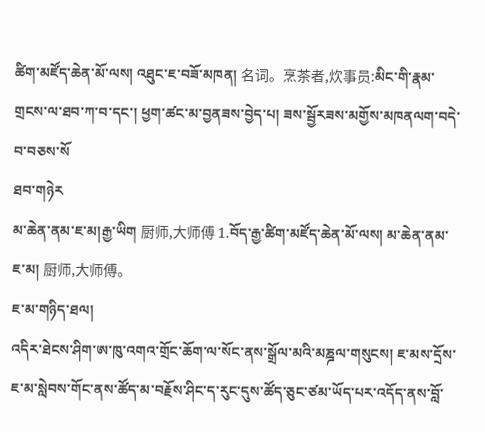ཚིག་མཛོད་ཆེན་མོ་ལས། འཐུང་ཇ་བཟོ་མཁན། 名词。烹茶者,炊事员:མིང་གི་རྣམ་གྲངས་ལ་ཐབ་ཀ་བ་དང་། ཕྱག་ཚང་མ་བྱནཟས་བྱེད་པ། ཟས་སྦྱོརཟས་མགྱོས་མཁནལག་བདེ་བ་བཅས་སོ
ཐབ་གཉེར
མ་ཆེན་ནམ་ཇ་མ།རྒྱ་ཡིག 厨师,大师傅 1.བོད་རྒྱ་ཚིག་མཛོད་ཆེན་མོ་ལས། མ་ཆེན་ནམ་ཇ་མ། 厨师,大师傅。
ཇ་མ་གཉིད་ཐལ།
འདིར་ཐེངས་ཤིག་ཨ་ཁུ་འགའ་གྲོང་ཆོག་ལ་སོང་ནས་སྒྲོལ་མའི་མཎྜལ་གསུངས། ཇ་མས་དྲོས་ཇ་མ་སླེབས་གོང་ནས་ཚོད་མ་བརྗོས་ཤིང་ད་རུང་དུས་ཚོད་ཅུང་ཙམ་ཡོད་པར་འདོད་ནས་བློ་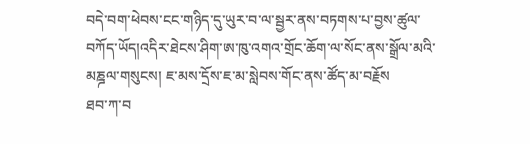བདེ་བག་ཕེབས་ངང་གཉིད་དུ་ཡུར་བ་ལ་སྦྱར་ནས་བཏགས་པ་བྱས་ཚུལ་བཀོད་ཡོད།འདིར་ཐེངས་ཤིག་ཨ་ཁུ་འགའ་གྲོང་ཆོག་ལ་སོང་ནས་སྒྲོལ་མའི་མཎྜལ་གསུངས། ཇ་མས་དྲོས་ཇ་མ་སླེབས་གོང་ནས་ཚོད་མ་བརྗོས
ཐབ་ཀ་བ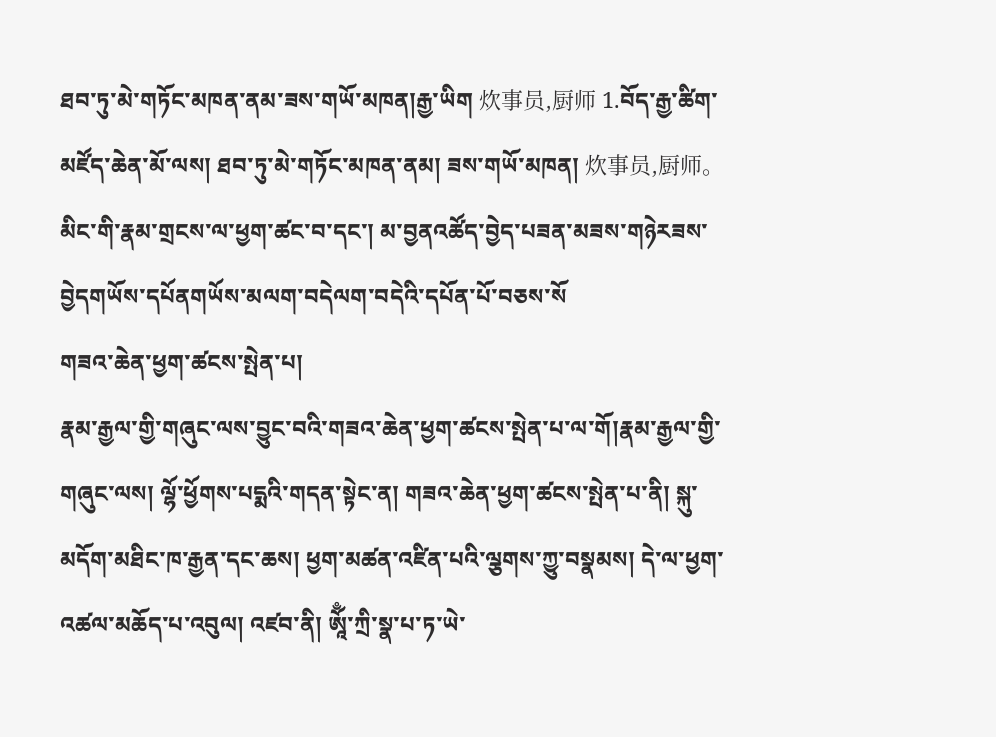ཐབ་ཏུ་མེ་གཏོང་མཁན་ནམ་ཟས་གཡོ་མཁན།རྒྱ་ཡིག 炊事员,厨师 1.བོད་རྒྱ་ཚིག་མཛོད་ཆེན་མོ་ལས། ཐབ་ཏུ་མེ་གཏོང་མཁན་ནམ། ཟས་གཡོ་མཁན། 炊事员,厨师。མིང་གི་རྣམ་གྲངས་ལ་ཕྱག་ཚང་བ་དང་། མ་བྱནའཚོད་བྱེད་པཟན་མཟས་གཉེརཟས་བྱེདགཡོས་དཔོནགཡོས་མལག་བདེལག་བདེའི་དཔོན་པོ་བཅས་སོ
གཟའ་ཆེན་ཕྱག་ཚངས་སྤེན་པ།
རྣམ་རྒྱལ་གྱི་གཞུང་ལས་བྱུང་བའི་གཟའ་ཆེན་ཕྱག་ཚངས་སྤེན་པ་ལ་གོ།རྣམ་རྒྱལ་གྱི་གཞུང་ལས། ལྷོ་ཕྱོགས་པདྨའི་གདན་སྟེང་ན། གཟའ་ཆེན་ཕྱག་ཚངས་སྤེན་པ་ནི། སྐུ་མདོག་མཐིང་ཁ་རྒྱན་དང་ཆས། ཕྱག་མཚན་འཛིན་པའི་ལྕགས་ཀྱུ་བསྣམས། དེ་ལ་ཕྱག་འཚལ་མཆོད་པ་འབུལ། འཛབ་ནི། ཨཱོྃ་ཀྲི་སྣ་པ་ཏ་ཡེ་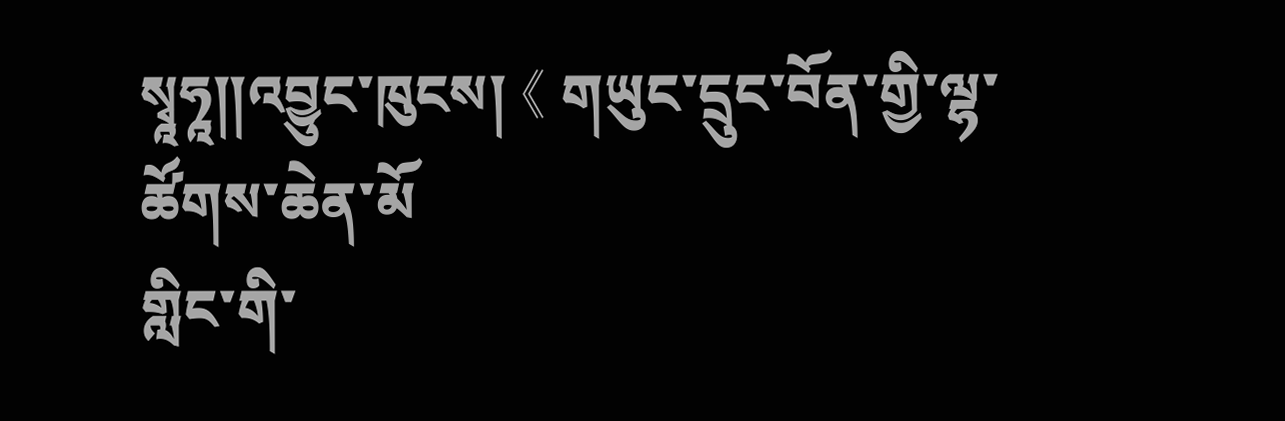སྭཱཧཱ༎འབྱུང་ཁུངས། 《 གཡུང་དྲུང་བོན་གྱི་ལྷ་ཚོགས་ཆེན་མོ
གླིང་གི་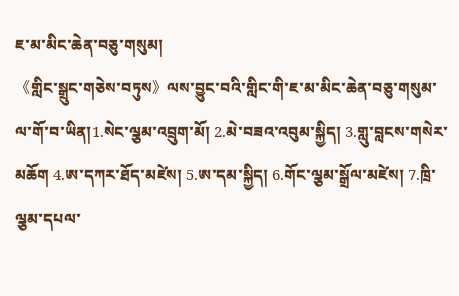ཇ་མ་མིང་ཆེན་བཅུ་གསུམ།
《གླིང་སྒྲུང་གཅེས་བཏུས》ལས་བྱུང་བའི་གླིང་གི་ཇ་མ་མིང་ཆེན་བཅུ་གསུམ་ལ་གོ་བ་ཡིན།1.སེང་ལྕམ་འབྲུག་མོ། 2.མེ་བཟའ་འབུམ་སྐྱིད། 3.གླུ་བླངས་གསེར་མཆོག 4.ཨ་དཀར་ཐོད་མཛེས། 5.ཨ་དམ་སྐྱིད། 6.གོང་ལྕམ་སྒྲོལ་མཛེས། 7.ཁྲི་ལྕམ་དཔལ་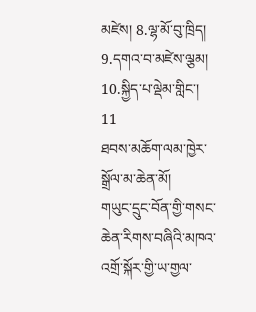མཛེས། 8.ལྷ་མོ་བུ་ཁྲིད། 9.དགའ་བ་མཛེས་ལྕམ། 10.སྐྱིད་པ་ལྡེམ་གླིང་། 11
ཐབས་མཆོག་ལམ་ཁྱེར་སྒྲོལ་མ་ཆེན་མོ།
གཡུང་དྲུང་བོན་གྱི་གསང་ཆེན་རིགས་བཞིའི་མཁའ་འགྲོ་སྐོར་གྱི་ཡ་གྱལ་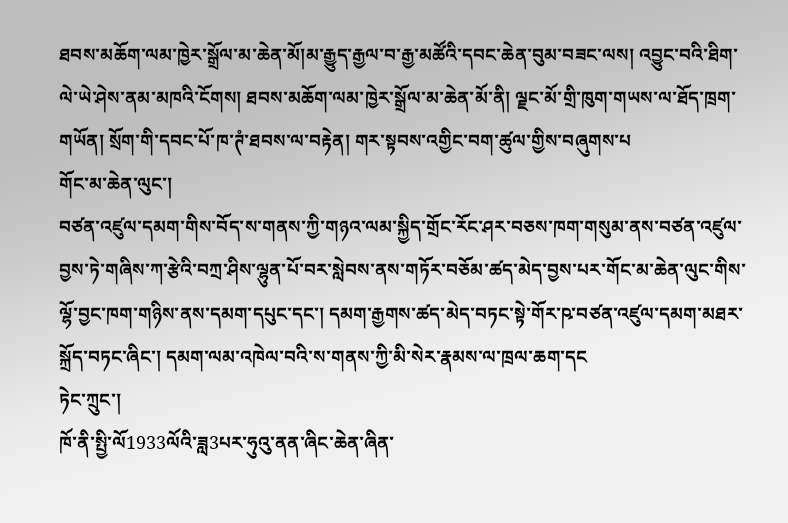ཐབས་མཆོག་ལམ་ཁྱེར་སྒྲོལ་མ་ཆེན་མོ།མ་རྒྱུད་རྒྱལ་བ་རྒྱ་མཚོའི་དབང་ཆེན་བུམ་བཟང་ལས། འབྱུང་བའི་ཐིག་ལེ་ཡེ་ཤེས་ནམ་མཁའི་ངོགས། ཐབས་མཆོག་ལམ་ཁྱེར་སྒྲོལ་མ་ཆེན་མོ་ནི། ལྗང་མོ་གྲི་ཁུག་གཡས་ལ་ཐོད་ཁྲག་གཡོན། སྲོག་གི་དབང་པོ་ཁ་ཊཾ་ཐབས་ལ་བརྟེན། གར་སྟབས་འགྱིང་བག་ཚུལ་གྱིས་བཞུགས་པ
གོང་མ་ཆེན་ལུང་།
བཙན་འཛུལ་དམག་གིས་བོད་ས་གནས་ཀྱི་གཉའ་ལམ་སྐྱིད་གྲོང་རོང་ཤར་བཅས་ཁག་གསུམ་ནས་བཙན་འཛུལ་བྱས་ཏེ་གཞིས་ཀ་རྩེའི་བཀྲ་ཤིས་ལྷུན་པོ་བར་སླེབས་ནས་གཏོར་བཅོམ་ཚད་མེད་བྱས་པར་གོང་མ་ཆེན་ལུང་གིས་ལྷོ་བྱང་ཁག་གཉིས་ནས་དམག་དཔུང་དང་། དམག་རྒྱགས་ཚད་མེད་བཏང་སྟེ་གོར་ཥ་བཙན་འཛུལ་དམག་མཐར་སྐྲོད་བཏང་ཞིང་། དམག་ལམ་འཁེལ་བའི་ས་གནས་ཀྱི་མི་སེར་རྣམས་ལ་ཁྲལ་ཆག་དང
ཏེང་ཀྲུང་།
ཁོ་ནི་སྤྱི་ལོ1933ལོའི་ཟླ3པར་ཧུའུ་ནན་ཞིང་ཆེན་ཞིན་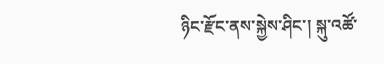ཉིང་རྫོང་ནས་སྐྱེས་ཤིང་། སྐུ་འཚོ་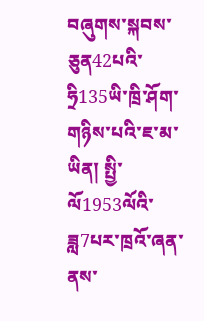བཞུགས་སྐབས་ཅུན42པའི་ཧྲི135ཡི་ཁྲི་ཤོག་གཉིས་པའི་ཇ་མ་ཡིན། སྤྱི་ལོ1953ལོའི་ཟླ7པར་ཁྲའོ་ཞན་ནས་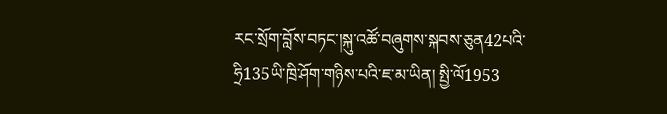རང་སྲོག་བློས་བཏང་།སྐུ་འཚོ་བཞུགས་སྐབས་ཅུན42པའི་ཧྲི135ཡི་ཁྲི་ཤོག་གཉིས་པའི་ཇ་མ་ཡིན། སྤྱི་ལོ1953